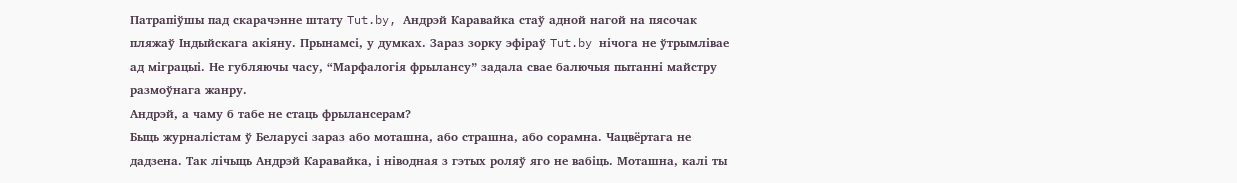Патрапіўшы пад скарачэнне штату Tut.by, Андрэй Каравайка стаў адной нагой на пясочак пляжаў Індыйскага акіяну. Прынамсі, у думках. Зараз зорку эфіраў Tut.by нічога не ўтрымлівае ад міграцыі. Не губляючы часу, “Марфалогія фрылансу” задала свае балючыя пытанні майстру размоўнага жанру.
Андрэй, а чаму б табе не стаць фрылансерам?
Быць журналістам ў Беларусі зараз або моташна, або страшна, або сорамна. Чацвёртага не дадзена. Так лічыць Андрэй Каравайка, і ніводная з гэтых роляў яго не вабіць. Моташна, калі ты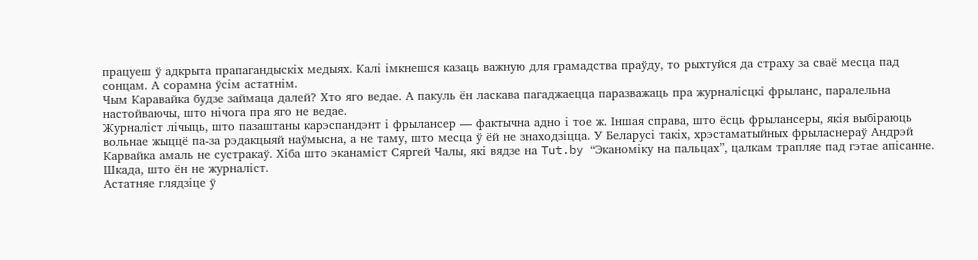працуеш ў адкрыта прапагандыскіх медыях. Калі імкнешся казаць важную для грамадства праўду, то рыхтуйся да страху за сваё месца пад сонцам. А сорамна ўсім астатнім.
Чым Каравайка будзе займаца далей? Хто яго ведае. А пакуль ён ласкава пагаджаецца паразважаць пра журналісцкі фрыланс, паралельна настойваючы, што нічога пра яго не ведае.
Журналіст лічыць, што пазаштаны карэспандэнт і фрылансер — фактычна адно і тое ж. Іншая справа, што ёсць фрылансеры, якія выбіраюць вольнае жыццё па-за рэдакцыяй наўмысна, а не таму, што месца ў ёй не знаходзіцца. У Беларусі такіх, хрэстаматыйных фрыласнераў Андрэй Карвайка амаль не сустракаў. Хіба што эканаміст Сяргей Чалы, які вядзе на Tut.by “Эканоміку на пальцах”, цалкам трапляе пад гэтае апісанне. Шкада, што ён не журналіст.
Астатняе глядзіце ў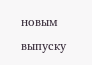новым выпуску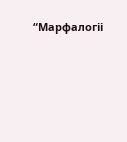“Марфалогіі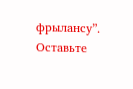фрылансу”.
Оставьте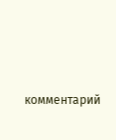комментарий